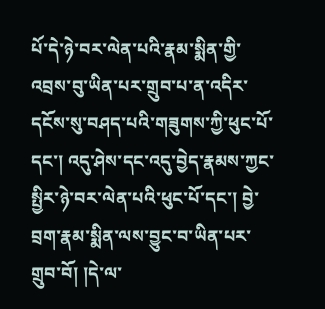པོ་དེ་ཉེ་བར་ལེན་པའི་རྣམ་སྨིན་གྱི་འབྲས་བུ་ཡིན་པར་གྲུབ་པ་ན་འདིར་དངོས་སུ་བཤད་པའི་གཟུགས་ཀྱི་ཕུང་པོ་དང་། འདུ་ཤེས་དང་འདུ་བྱེད་རྣམས་ཀྱང་སྤྱིར་ཉེ་བར་ལེན་པའི་ཕུང་པོ་དང་། བྱེ་བྲག་རྣམ་སྨིན་ལས་བྱུང་བ་ཡིན་པར་གྲུབ་བོ། །དེ་ལ་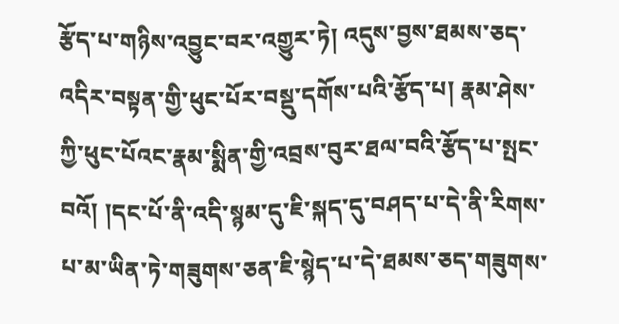རྩོད་པ་གཉིས་འབྱུང་བར་འགྱུར་ཏེ། འདུས་བྱས་ཐམས་ཅད་འདིར་བསྟན་གྱི་ཕུང་པོར་བསྡུ་དགོས་པའི་རྩོད་པ། རྣམ་ཤེས་ཀྱི་ཕུང་པོའང་རྣམ་སྨིན་གྱི་འབྲས་བུར་ཐལ་བའི་རྩོད་པ་སྤང་བའོ། །དང་པོ་ནི་འདི་སྙམ་དུ་ཇི་སྐད་དུ་བཤད་པ་དེ་ནི་རིགས་པ་མ་ཡིན་ཏེ་གཟུགས་ཅན་ཇི་སྙེད་པ་དེ་ཐམས་ཅད་གཟུགས་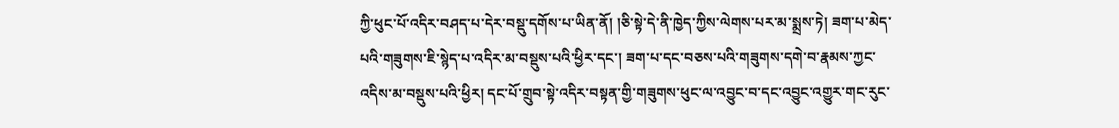ཀྱི་ཕུང་པོ་འདིར་བཤད་པ་དེར་བསྡུ་དགོས་པ་ཡིན་ནོ། །ཅི་སྟེ་དེ་ནི་ཁྱེད་ཀྱིས་ལེགས་པར་མ་སྨྲས་ཏེ། ཟག་པ་མེད་པའི་གཟུགས་ཇི་སྙེད་པ་འདིར་མ་བསྡུས་པའི་ཕྱིར་དང་། ཟག་པ་དང་བཅས་པའི་གཟུགས་དགེ་བ་རྣམས་ཀྱང་འདིས་མ་བསྡུས་པའི་ཕྱིར། དང་པོ་གྲུབ་སྟེ་འདིར་བསྟན་གྱི་གཟུགས་ཕུང་ལ་འབྱུང་བ་དང་འབྱུང་འགྱུར་གང་རུང་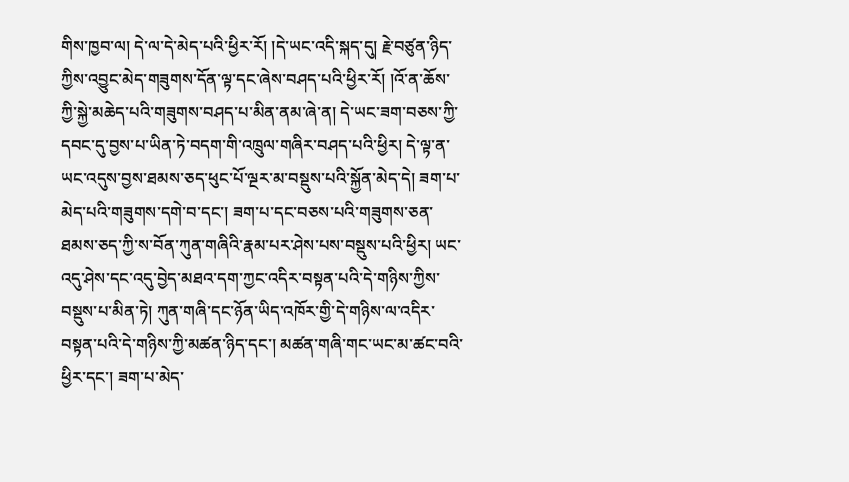གིས་ཁྱབ་ལ། དེ་ལ་དེ་མེད་པའི་ཕྱིར་རོ། །དེ་ཡང་འདི་སྐད་དུ། རྗེ་བཙུན་ཉིད་ཀྱིས་འབྱུང་མེད་གཟུགས་དོན་ལྟ་དང་ཞེས་བཤད་པའི་ཕྱིར་རོ། །འོ་ན་ཆོས་ཀྱི་སྐྱེ་མཆེད་པའི་གཟུགས་བཤད་པ་མིན་ནམ་ཞེ་ན། དེ་ཡང་ཟག་བཅས་ཀྱི་དབང་དུ་བྱས་པ་ཡིན་ཏེ་བདག་གི་འཁྲུལ་གཞིར་བཤད་པའི་ཕྱིར། དེ་ལྟ་ན་ཡང་འདུས་བྱས་ཐམས་ཅད་ཕུང་པོ་ལྔར་མ་བསྡུས་པའི་སྐྱོན་མེད་དེ། ཟག་པ་མེད་པའི་གཟུགས་དགེ་བ་དང་། ཟག་པ་དང་བཅས་པའི་གཟུགས་ཅན་ཐམས་ཅད་ཀྱི་ས་བོན་ཀུན་གཞིའི་རྣམ་པར་ཤེས་པས་བསྡུས་པའི་ཕྱིར། ཡང་འདུ་ཤེས་དང་འདུ་བྱེད་མཐའ་དག་ཀྱང་འདིར་བསྟན་པའི་དེ་གཉིས་ཀྱིས་བསྡུས་པ་མིན་ཏེ། ཀུན་གཞི་དང་ཉོན་ཡིད་འཁོར་གྱི་དེ་གཉིས་ལ་འདིར་བསྟན་པའི་དེ་གཉིས་ཀྱི་མཚན་ཉིད་དང་། མཚན་གཞི་གང་ཡང་མ་ཚང་བའི་ཕྱིར་དང་། ཟག་པ་མེད་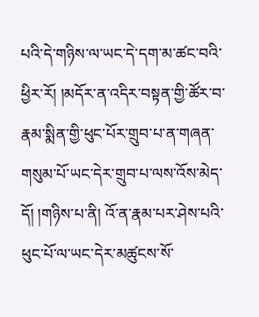པའི་དེ་གཉིས་ལ་ཡང་དེ་དག་མ་ཚང་བའི་ཕྱིར་རོ། །མདོར་ན་འདིར་བསྟན་གྱི་ཚོར་བ་རྣམ་སྨིན་གྱི་ཕུང་པོར་གྲུབ་པ་ན་གཞན་གསུམ་པོ་ཡང་དེར་གྲུབ་པ་ལས་འོས་མེད་དོ། །གཉིས་པ་ནི། འོ་ན་རྣམ་པར་ཤེས་པའི་ཕུང་པོ་ལ་ཡང་དེར་མཚུངས་སོ་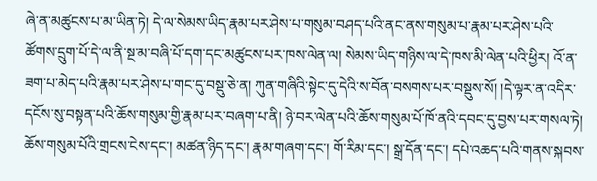ཞེ་ན་མཚུངས་པ་མ་ཡིན་ཏེ། དེ་ལ་སེམས་ཡིད་རྣམ་པར་ཤེས་པ་གསུམ་བཤད་པའི་ནང་ནས་གསུམ་པ་རྣམ་པར་ཤེས་པའི་ཚོགས་དྲུག་པོ་དེ་ལ་ནི་སྔ་མ་བཞི་པོ་དག་དང་མཚུངས་པར་ཁས་ལེན་ལ། སེམས་ཡིད་གཉིས་ལ་དེ་ཁས་མི་ལེན་པའི་ཕྱིར། འོ་ན་ཟག་པ་མེད་པའི་རྣམ་པར་ཤེས་པ་གང་དུ་བསྡུ་ཅེ་ན། ཀུན་གཞིའི་སྟེང་དུ་དེའི་ས་བོན་བསགས་པར་བསྡུས་སོ། །དེ་ལྟར་ན་འདིར་དངོས་སུ་བསྟན་པའི་ཆོས་གསུམ་གྱི་རྣམ་པར་བཞག་པ་ནི། ཉེ་བར་ལེན་པའི་ཆོས་གསུམ་པོ་ཁོ་ནའི་དབང་དུ་བྱས་པར་གསལ་ཏེ། ཆོས་གསུམ་པོའི་གྲངས་ངེས་དང་། མཚན་ཉིད་དང་། རྣམ་གཞག་དང་། གོ་རིམ་དང་། སྒྲ་དོན་དང་། དཔེ་འཆད་པའི་གནས་སྐབས་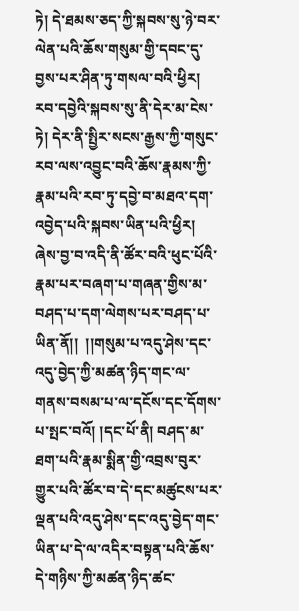ཏེ། དེ་ཐམས་ཅད་ཀྱི་སྐབས་སུ་ཉེ་བར་ལེན་པའི་ཆོས་གསུམ་གྱི་དབང་དུ་བྱས་པར་ཤིན་ཏུ་གསལ་བའི་ཕྱིར། རབ་དབྱེའི་སྐབས་སུ་ནི་དེར་མ་ངེས་ཏེ། དེར་ནི་སྤྱིར་སངས་རྒྱས་ཀྱི་གསུང་རབ་ལས་འབྱུང་བའི་ཆོས་རྣམས་ཀྱི་རྣམ་པའི་རབ་ཏུ་དབྱེ་བ་མཐའ་དག་འབྱེད་པའི་སྐབས་ཡིན་པའི་ཕྱིར། ཞེས་བྱ་བ་འདི་ནི་ཚོར་བའི་ཕུང་པོའི་རྣམ་པར་བཞག་པ་གཞན་གྱིས་མ་བཤད་པ་དག་ལེགས་པར་བཤད་པ་ཡིན་ནོ།།  །།གསུམ་པ་འདུ་ཤེས་དང་འདུ་བྱེད་ཀྱི་མཚན་ཉིད་གང་ལ་གནས་བསམ་པ་ལ་དངོས་དང་དོགས་པ་སྤང་བའོ། །དང་པོ་ནི། བཤད་མ་ཐག་པའི་རྣམ་སྨིན་གྱི་འབྲས་བུར་གྱུར་པའི་ཚོར་བ་དེ་དང་མཚུངས་པར་ལྡན་པའི་འདུ་ཤེས་དང་འདུ་བྱེད་གང་ཡིན་པ་དེ་ལ་འདིར་བསྟན་པའི་ཆོས་དེ་གཉིས་ཀྱི་མཚན་ཉིད་ཚང་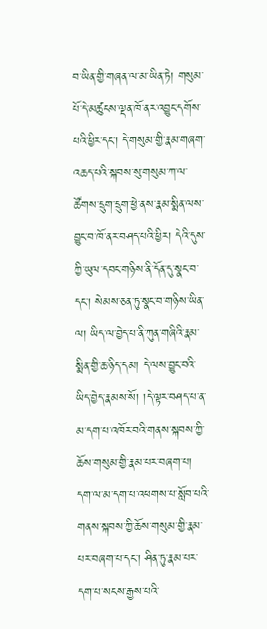བ་ཡིན་གྱི་གཞན་ལ་མ་ཡིན་ཏེ། གསུམ་པོ་དེ་མཚུངས་ལྡན་ཁོ་ནར་འབྱུང་དགོས་པའི་ཕྱིར་དང་། དེ་གསུམ་གྱི་རྣམ་གཞག་འཆད་པའི་སྐབས་སུ་གསུམ་ཀ་ལ་ཚོགས་དྲུག་དྲུག་ཕྱེ་ནས་རྣམ་སྨིན་ལས་བྱུང་བ་ཁོ་ནར་བཤད་པའི་ཕྱིར། དེའི་དུས་ཀྱི་ཡུལ་དབང་གཉིས་ནི་དོན་དུ་སྣང་བ་དང་། སེམས་ཅན་ཏུ་སྣང་བ་གཉིས་ཡིན་ལ། ཡིད་ལ་བྱེད་པ་ནི་ཀུན་གཞིའི་རྣམ་སྨིན་གྱི་ཆ་ཉིད་དམ། དེ་ལས་བྱུང་བའི་ཡིད་བྱེད་རྣམས་སོ། །དེ་ལྟར་བཤད་པ་ན་མ་དག་པ་འཁོར་བའི་གནས་སྐབས་ཀྱི་ཆོས་གསུམ་གྱི་རྣམ་པར་བཞག་པ། དག་ལ་མ་དག་པ་འཕགས་པ་སློབ་པའི་གནས་སྐབས་ཀྱི་ཆོས་གསུམ་གྱི་རྣམ་པར་བཞག་པ་དང་། ཤིན་ཏུ་རྣམ་པར་དག་པ་སངས་རྒྱས་པའི་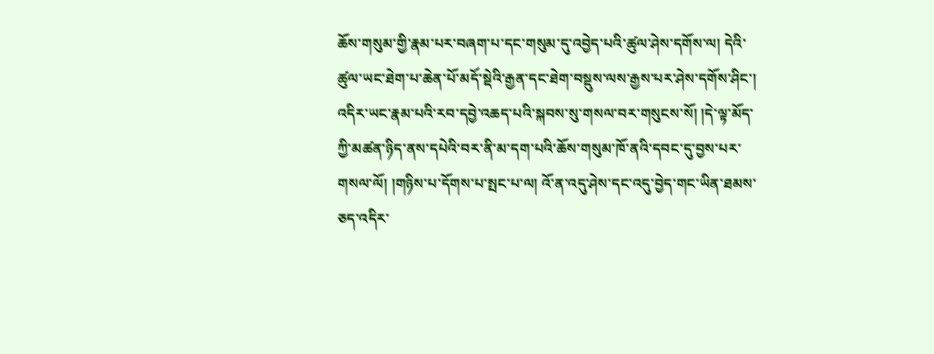ཆོས་གསུམ་གྱི་རྣམ་པར་བཞག་པ་དང་གསུམ་དུ་འབྱེད་པའི་ཚུལ་ཤེས་དགོས་ལ། དེའི་ཚུལ་ཡང་ཐེག་པ་ཆེན་པོ་མདོ་སྡེའི་རྒྱན་དང་ཐེག་བསྡུས་ལས་རྒྱས་པར་ཤེས་དགོས་ཤིང་། འདིར་ཡང་རྣམ་པའི་རབ་དབྱེ་འཆད་པའི་སྐབས་སུ་གསལ་བར་གསུངས་སོ། །དེ་ལྟ་མོད་ཀྱི་མཚན་ཉིད་ནས་དཔེའི་བར་ནི་མ་དག་པའི་ཆོས་གསུམ་ཁོ་ནའི་དབང་དུ་བྱས་པར་གསལ་ལོ། །གཉིས་པ་དོགས་པ་སྤང་པ་ལ། འོ་ན་འདུ་ཤེས་དང་འདུ་བྱེད་གང་ཡིན་ཐམས་ཅད་འདིར་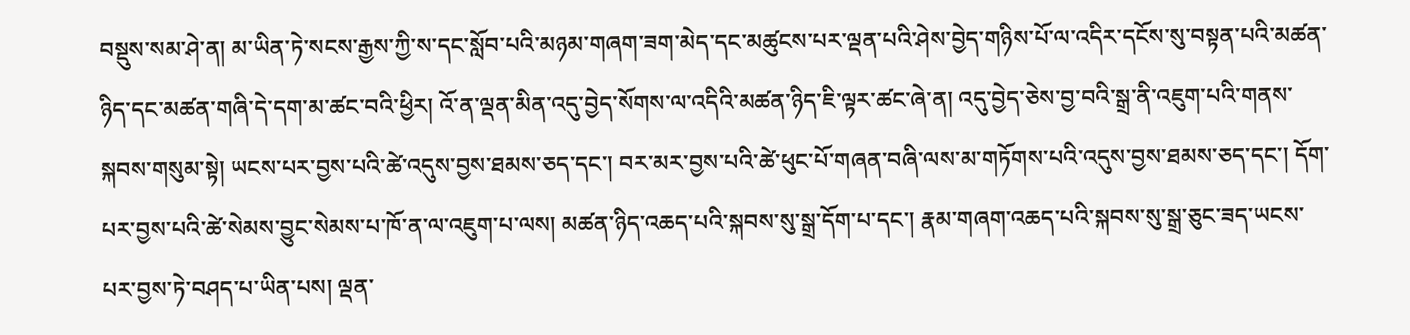བསྡུས་སམ་ཤེ་ན། མ་ཡིན་ཏེ་སངས་རྒྱས་ཀྱི་ས་དང་སློབ་པའི་མཉམ་གཞག་ཟག་མེད་དང་མཚུངས་པར་ལྡན་པའི་ཤེས་བྱེད་གཉིས་པོ་ལ་འདིར་དངོས་སུ་བསྟན་པའི་མཚན་ཉིད་དང་མཚན་གཞི་དེ་དག་མ་ཚང་བའི་ཕྱིར། འོ་ན་ལྡན་མིན་འདུ་བྱེད་སོགས་ལ་འདིའི་མཚན་ཉིད་ཇི་ལྟར་ཚང་ཞེ་ན། འདུ་བྱེད་ཅེས་བྱ་བའི་སྒྲ་ནི་འཇུག་པའི་གནས་སྐབས་གསུམ་སྟེ། ཡངས་པར་བྱས་པའི་ཚེ་འདུས་བྱས་ཐམས་ཅད་དང་། བར་མར་བྱས་པའི་ཚེ་ཕུང་པོ་གཞན་བཞི་ལས་མ་གཏོགས་པའི་འདུས་བྱས་ཐམས་ཅད་དང་། དོག་པར་བྱས་པའི་ཚེ་སེམས་བྱུང་སེམས་པ་ཁོ་ན་ལ་འཇུག་པ་ལས། མཚན་ཉིད་འཆད་པའི་སྐབས་སུ་སྒྲ་དོག་པ་དང་། རྣམ་གཞག་འཆད་པའི་སྐབས་སུ་སྒྲ་ཅུང་ཟད་ཡངས་པར་བྱས་ཏེ་བཤད་པ་ཡིན་པས། ལྡན་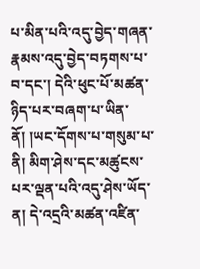པ་མིན་པའི་འདུ་བྱེད་གཞན་རྣམས་འདུ་བྱེད་བཏགས་པ་བ་དང་། དེའི་ཕུང་པོ་མཚན་ཉིད་པར་བཞག་པ་ཡིན་ནོ། །ཡང་དོགས་པ་གསུམ་པ་ནི། མིག་ཤེས་དང་མཚུངས་པར་ལྡན་པའི་འདུ་ཤེས་ཡོད་ན། དེ་འདྲའི་མཚན་འཛིན་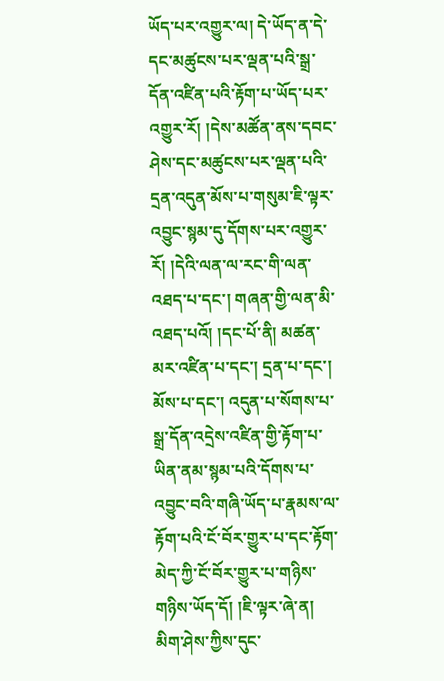ཡོད་པར་འགྱུར་ལ། དེ་ཡོད་ན་དེ་དང་མཚུངས་པར་ལྡན་པའི་སྒྲ་དོན་འཛིན་པའི་རྟོག་པ་ཡོད་པར་འགྱུར་རོ། །དེས་མཚོན་ནས་དབང་ཤེས་དང་མཚུངས་པར་ལྡན་པའི་དྲན་འདུན་མོས་པ་གསུམ་ཇི་ལྟར་འབྱུང་སྙམ་དུ་དོགས་པར་འགྱུར་རོ། །དེའི་ལན་ལ་རང་གི་ལན་འཐད་པ་དང་། གཞན་གྱི་ལན་མི་འཐད་པའོ། །དང་པོ་ནི། མཚན་མར་འཛིན་པ་དང་། དྲན་པ་དང་། མོས་པ་དང་། འདུན་པ་སོགས་པ་སྒྲ་དོན་འདྲེས་འཛིན་གྱི་རྟོག་པ་ཡིན་ནམ་སྙམ་པའི་དོགས་པ་འབྱུང་བའི་གཞི་ཡོད་པ་རྣམས་ལ་རྟོག་པའི་ངོ་བོར་གྱུར་པ་དང་རྟོག་མེད་ཀྱི་ངོ་བོར་གྱུར་པ་གཉིས་གཉིས་ཡོད་དོ། །ཇི་ལྟར་ཞེ་ན། མིག་ཤེས་ཀྱིས་དུང་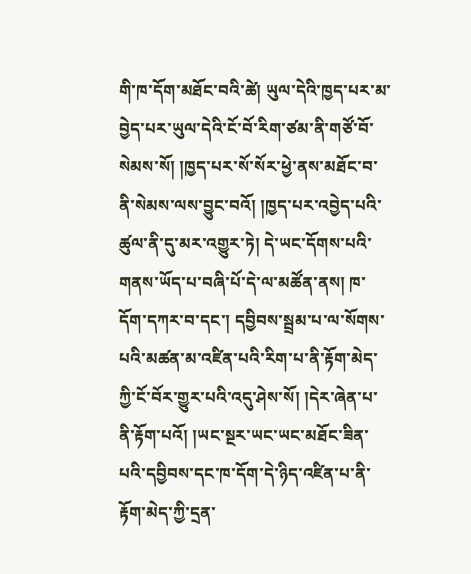གི་ཁ་དོག་མཐོང་བའི་ཚེ། ཡུལ་དེའི་ཁྱད་པར་མ་བྱེད་པར་ཡུལ་དེའི་ངོ་བོ་རིག་ཙམ་ནི་གཙོ་བོ་སེམས་སོ། །ཁྱད་པར་སོ་སོར་ཕྱེ་ནས་མཐོང་བ་ནི་སེམས་ལས་བྱུང་བའོ། །ཁྱད་པར་འབྱེད་པའི་ཚུལ་ནི་དུ་མར་འགྱུར་ཏེ། དེ་ཡང་དོགས་པའི་གནས་ཡོད་པ་བཞི་པོ་དེ་ལ་མཚོན་ནས། ཁ་དོག་དཀར་བ་དང་། དབྱིབས་སྦྲམ་པ་ལ་སོགས་པའི་མཚན་མ་འཛིན་པའི་རིག་པ་ནི་རྟོག་མེད་ཀྱི་ངོ་བོར་གྱུར་པའི་འདུ་ཤེས་སོ། །དེར་ཞེན་པ་ནི་རྟོག་པའོ། །ཡང་སྔར་ཡང་ཡང་མཐོང་ཟིན་པའི་དབྱིབས་དང་ཁ་དོག་དེ་ཉིད་འཛིན་པ་ནི་རྟོག་མེད་ཀྱི་དྲན་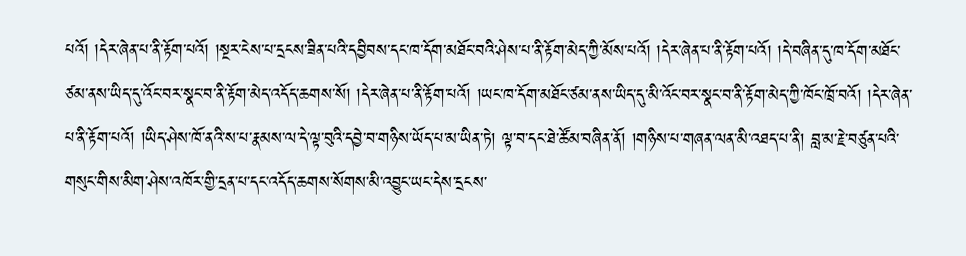པའོ། །དེར་ཞེན་པ་ནི་རྟོག་པའོ། །སྔར་ངེས་པ་དྲངས་ཟིན་པའི་དབྱིབས་དང་ཁ་དོག་མཐོང་བའི་ཤེས་པ་ནི་རྟོག་མེད་ཀྱི་མོས་པའོ། །དེར་ཞེན་པ་ནི་རྟོག་པའོ། །དེ་བཞིན་དུ་ཁ་དོག་མཐོང་ཙམ་ནས་ཡིད་དུ་འོང་བར་སྣང་བ་ནི་རྟོག་མེད་འདོད་ཆགས་སོ། །དེར་ཞེན་པ་ནི་རྟོག་པའོ། །ཡང་ཁ་དོག་མཐོང་ཙམ་ནས་ཡིད་དུ་མི་འོང་བར་སྣང་བ་ནི་རྟོག་མེད་ཀྱི་ཁོང་ཁྲོ་བའོ། །དེར་ཞེན་པ་ནི་རྟོག་པའོ། །ཡིད་ཤེས་ཁོ་ནའི་ས་པ་རྣམས་ལ་དེ་ལྟ་བུའི་དབྱེ་བ་གཉིས་ཡོད་པ་མ་ཡིན་ཏེ། ལྟ་བ་དང་ཐེ་ཚོམ་བཞིན་ནོ། །གཉིས་པ་གཞན་ལན་མི་འཐད་པ་ནི། བླ་མ་རྗེ་བཙུན་པའི་གསུང་གིས་མིག་ཤེས་འཁོར་གྱི་དྲན་པ་དང་འདོད་ཆགས་སོགས་མི་འབྱུང་ཡང་དེས་དྲངས་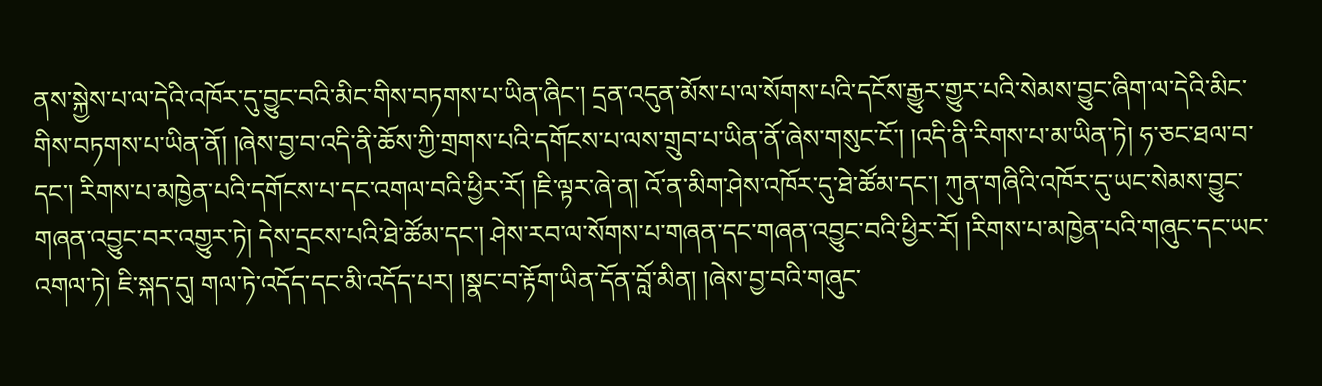ནས་སྐྱེས་པ་ལ་དེའི་འཁོར་དུ་བྱུང་བའི་མིང་གིས་བཏགས་པ་ཡིན་ཞིང་། དྲན་འདུན་མོས་པ་ལ་སོགས་པའི་དངོས་རྒྱུར་གྱུར་པའི་སེམས་བྱུང་ཞིག་ལ་དེའི་མིང་གིས་བཏགས་པ་ཡིན་ནོ། །ཞེས་བྱ་བ་འདི་ནི་ཆོས་ཀྱི་གྲགས་པའི་དགོངས་པ་ལས་གྲུབ་པ་ཡིན་ནོ་ཞེས་གསུང་ངོ་། །འདི་ནི་རིགས་པ་མ་ཡིན་ཏེ། ཧ་ཅང་ཐལ་བ་དང་། རིགས་པ་མཁྱེན་པའི་དགོངས་པ་དང་འགལ་བའི་ཕྱིར་རོ། །ཇི་ལྟར་ཞེ་ན། འོ་ན་མིག་ཤེས་འཁོར་དུ་ཐེ་ཚོམ་དང་། ཀུན་གཞིའི་འཁོར་དུ་ཡང་སེམས་བྱུང་གཞན་འབྱུང་བར་འགྱུར་ཏེ། དེས་དྲངས་པའི་ཐེ་ཚོམ་དང་། ཤེས་རབ་ལ་སོགས་པ་གཞན་དང་གཞན་འབྱུང་བའི་ཕྱིར་རོ། །རིགས་པ་མཁྱེན་པའི་གཞུང་དང་ཡང་འགལ་ཏེ། ཇི་སྐད་དུ། གལ་ཏེ་འདོད་དང་མི་འདོད་པར། །སྣང་བ་རྟོག་ཡིན་དོན་བློ་མིན། །ཞེས་བྱ་བའི་གཞུང་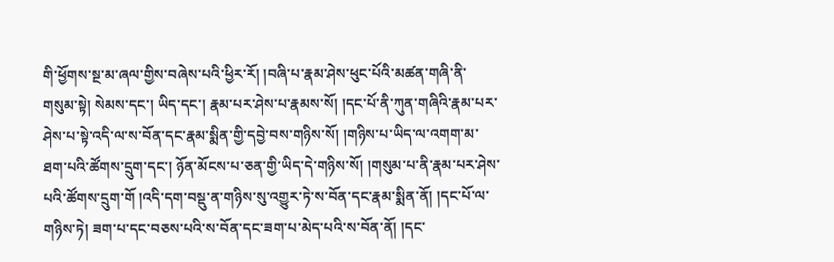གི་ཕྱོགས་སྔ་མ་ཞལ་གྱིས་བཞེས་པའི་ཕྱིར་རོ། །བཞི་པ་རྣམ་ཤེས་ཕུང་པོའི་མཚན་གཞི་ནི་གསུམ་སྟེ། སེམས་དང་། ཡིད་དང་། རྣམ་པར་ཤེས་པ་རྣམས་སོ། །དང་པོ་ནི་ཀུན་གཞིའི་རྣམ་པར་ཤེས་པ་སྟེ་འདི་ལ་ས་བོན་དང་རྣམ་སྨིན་གྱི་དབྱེ་བས་གཉིས་སོ། །གཉིས་པ་ཡིད་ལ་འགག་མ་ཐག་པའི་ཚོགས་དྲུག་དང་། ཉོན་མོངས་པ་ཅན་གྱི་ཡིད་དེ་གཉིས་སོ། །གསུམ་པ་ནི་རྣམ་པར་ཤེས་པའི་ཚོགས་དྲུག་གོ །འདི་དག་བསྡུ་ན་གཉིས་སུ་འགྱུར་ཏེ་ས་བོན་དང་རྣམ་སྨིན་ནོ། །དང་པོ་ལ་གཉིས་ཏེ། ཟག་པ་དང་བཅས་པའི་ས་བོན་དང་ཟག་པ་མེད་པའི་ས་བོན་ནོ། །དང་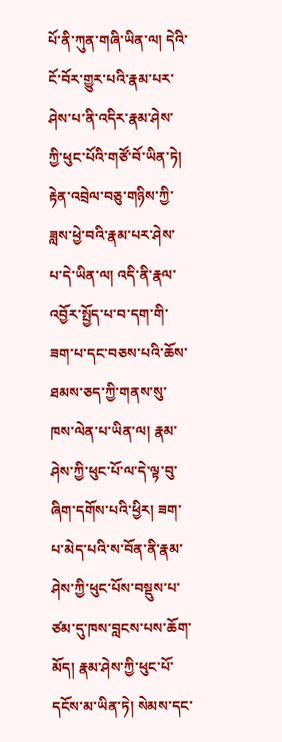པོ་ནི་ཀུན་གཞི་ཡིན་ལ། དེའི་ངོ་བོར་གྱུར་པའི་རྣམ་པར་ཤེས་པ་ནི་འདིར་རྣམ་ཤེས་ཀྱི་ཕུང་པོའི་གཙོ་བོ་ཡིན་ཏེ། རྟེན་འབྲེལ་བཅུ་གཉིས་ཀྱི་ཟླས་ཕྱེ་བའི་རྣམ་པར་ཤེས་པ་དེ་ཡིན་ལ། འདི་ནི་རྣལ་འབྱོར་སྤྱོད་པ་བ་དག་གི་ཟག་པ་དང་བཅས་པའི་ཆོས་ཐམས་ཅད་ཀྱི་གནས་སུ་ཁས་ལེན་པ་ཡིན་ལ། རྣམ་ཤེས་ཀྱི་ཕུང་པོ་ལ་དེ་ལྟ་བུ་ཞིག་དགོས་པའི་ཕྱིར། ཟག་པ་མེད་པའི་ས་བོན་ནི་རྣམ་ཤེས་ཀྱི་ཕུང་པོས་བསྡུས་པ་ཙམ་དུ་ཁས་བླངས་པས་ཆོག་མོད། རྣམ་ཤེས་ཀྱི་ཕུང་པོ་དངོས་མ་ཡིན་ཏེ། སེམས་དང་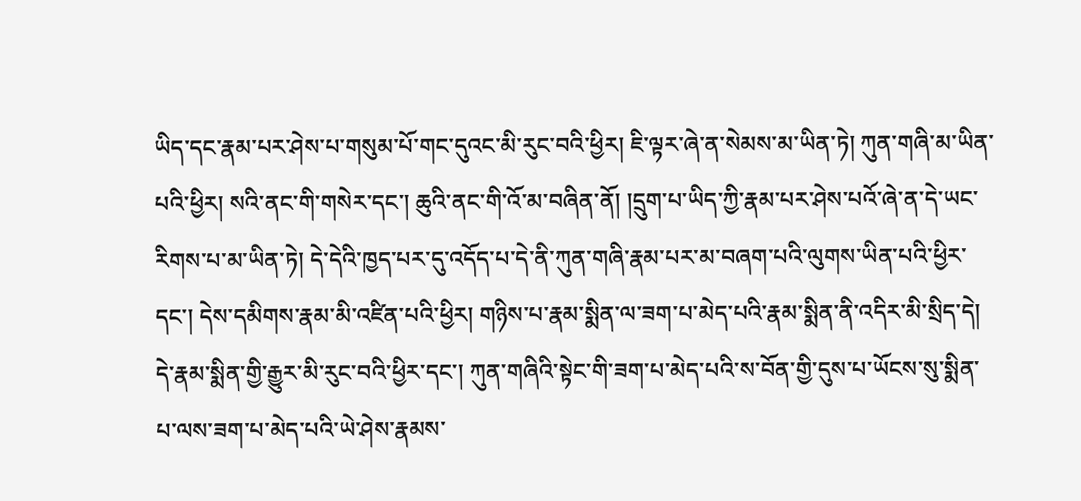ཡིད་དང་རྣམ་པར་ཤེས་པ་གསུམ་པོ་གང་དུའང་མི་རུང་བའི་ཕྱིར། ཇི་ལྟར་ཞེ་ན་སེམས་མ་ཡིན་ཏེ། ཀུན་གཞི་མ་ཡིན་པའི་ཕྱིར། སའི་ནང་གི་གསེར་དང་། ཆུའི་ནང་གི་འོ་མ་བཞིན་ནོ། །དྲུག་པ་ཡིད་ཀྱི་རྣམ་པར་ཤེས་པའོ་ཞེ་ན་དེ་ཡང་རིགས་པ་མ་ཡིན་ཏེ། དེ་དེའི་ཁྱད་པར་དུ་འདོད་པ་དེ་ནི་ཀུན་གཞི་རྣམ་པར་མ་བཞག་པའི་ལུགས་ཡིན་པའི་ཕྱིར་དང་། དེས་དམིགས་རྣམ་མི་འཛིན་པའི་ཕྱིར། གཉིས་པ་རྣམ་སྨིན་ལ་ཟག་པ་མེད་པའི་རྣམ་སྨིན་ནི་འདིར་མི་སྲིད་དེ། དེ་རྣམ་སྨིན་གྱི་རྒྱུར་མི་རུང་བའི་ཕྱིར་དང་། ཀུན་གཞིའི་སྟེང་གི་ཟག་པ་མེད་པའི་ས་བོན་གྱི་དུས་པ་ཡོངས་སུ་སྨིན་པ་ལས་ཟག་པ་མེད་པའི་ཡེ་ཤེས་རྣམས་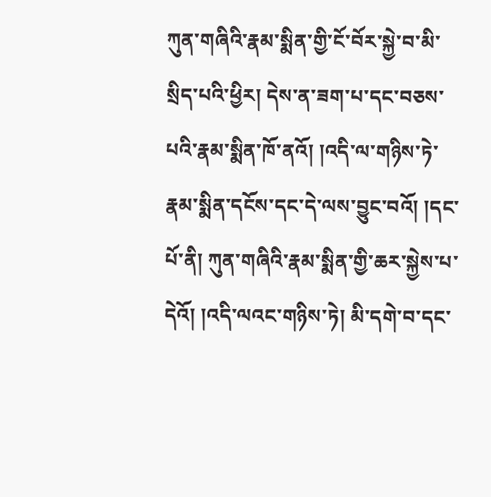ཀུན་གཞིའི་རྣམ་སྨིན་གྱི་ངོ་བོར་སྐྱེ་བ་མི་སྲིད་པའི་ཕྱིར། དེས་ན་ཟག་པ་དང་བཅས་པའི་རྣམ་སྨིན་ཁོ་ནའོ། །འདི་ལ་གཉིས་ཏེ་རྣམ་སྨིན་དངོས་དང་དེ་ལས་བྱུང་བའོ། །དང་པོ་ནི། ཀུན་གཞིའི་རྣམ་སྨིན་གྱི་ཆར་སྐྱེས་པ་དེའོ། །འདི་ལའང་གཉིས་ཏེ། མི་དགེ་བ་དང་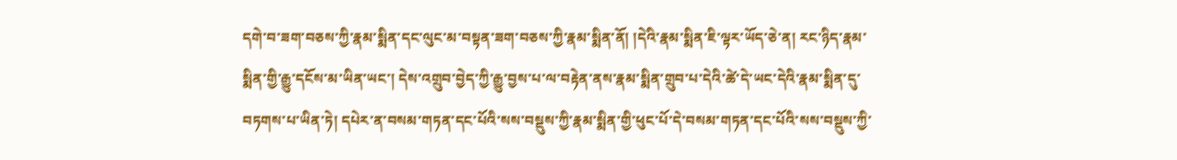དགེ་བ་ཟག་བཅས་ཀྱི་རྣམ་སྨིན་དང་ལུང་མ་བསྟན་ཟག་བཅས་ཀྱི་རྣམ་སྨིན་ནོ། །དེའི་རྣམ་སྨིན་ཇི་ལྟར་ཡོད་ཅེ་ན། རང་ཉིད་རྣམ་སྨིན་གྱི་རྒྱུ་དངོས་མ་ཡིན་ཡང་། དེས་འགྲུབ་བྱེད་ཀྱི་རྒྱུ་བྱས་པ་ལ་བརྟེན་ནས་རྣམ་སྨིན་གྲུབ་པ་དེའི་ཚེ་དེ་ཡང་དེའི་རྣམ་སྨིན་དུ་བཏགས་པ་ཡིན་ཏེ། དཔེར་ན་བསམ་གཏན་དང་པོའི་སས་བསྡུས་ཀྱི་རྣམ་སྨིན་གྱི་ཕུང་པོ་དེ་བསམ་གཏན་དང་པོའི་སས་བསྡུས་ཀྱི་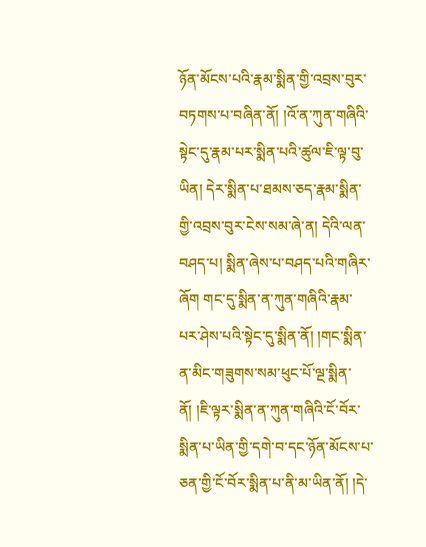ཉོན་མོངས་པའི་རྣམ་སྨིན་གྱི་འབྲས་བུར་བཏགས་པ་བཞིན་ནོ། །འོ་ན་ཀུན་གཞིའི་སྟེང་དུ་རྣམ་པར་སྨིན་པའི་ཚུལ་ཇི་ལྟ་བུ་ཡིན། དེར་སྨིན་པ་ཐམས་ཅད་རྣམ་སྨིན་གྱི་འབྲས་བུར་ངེས་སམ་ཞེ་ན། དེའི་ལན་བཤད་པ། སྨིན་ཞེས་པ་བཤད་པའི་གཞིར་ཞོག གང་དུ་སྨིན་ན་ཀུན་གཞིའི་རྣམ་པར་ཤེས་པའི་སྟེང་དུ་སྨིན་ནོ། །གང་སྨིན་ན་མིང་གཟུགས་སམ་ཕུང་པོ་ལྔ་སྨིན་ནོ། །ཇི་ལྟར་སྨིན་ན་ཀུན་གཞིའི་ངོ་བོར་སྨིན་པ་ཡིན་གྱི་དགེ་བ་དང་ཉོན་མོངས་པ་ཅན་གྱི་ངོ་བོར་སྨིན་པ་ནི་མ་ཡིན་ནོ། །དེ་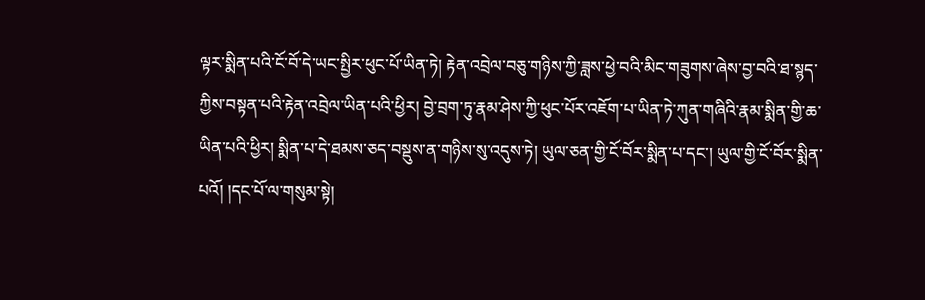ལྟར་སྨིན་པའི་ངོ་བོ་དེ་ཡང་སྤྱིར་ཕུང་པོ་ཡིན་ཏེ། རྟེན་འབྲེལ་བཅུ་གཉིས་ཀྱི་ཟླས་ཕྱེ་བའི་མིང་གཟུགས་ཞེས་བྱ་བའི་ཐ་སྙད་ཀྱིས་བསྟན་པའི་རྟེན་འབྲེལ་ཡིན་པའི་ཕྱིར། བྱེ་བྲག་ཏུ་རྣམ་ཤེས་ཀྱི་ཕུང་པོར་འཇོག་པ་ཡིན་ཏེ་ཀུན་གཞིའི་རྣམ་སྨིན་གྱི་ཆ་ཡིན་པའི་ཕྱིར། སྨིན་པ་དེ་ཐམས་ཅད་བསྡུས་ན་གཉིས་སུ་འདུས་ཏེ། ཡུལ་ཅན་གྱི་ངོ་བོར་སྨིན་པ་དང་། ཡུལ་གྱི་ངོ་བོར་སྨིན་པའོ། །དང་པོ་ལ་གསུམ་སྟེ།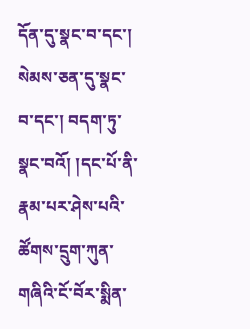དོན་དུ་སྣང་བ་དང་། སེམས་ཅན་དུ་སྣང་བ་དང་། བདག་ཏུ་སྣང་བའོ། །དང་པོ་ནི་རྣམ་པར་ཤེས་པའི་ཚོགས་དྲུག་ཀུན་གཞིའི་ངོ་བོར་སྨིན་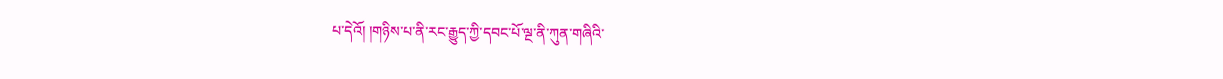པ་དེའོ། །གཉིས་པ་ནི་རང་རྒྱུད་ཀྱི་དབང་པོ་ལྔ་ནི་ཀུན་གཞིའི་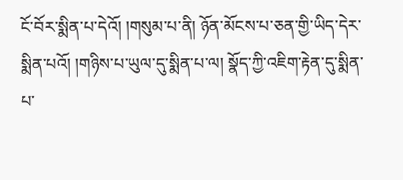ངོ་བོར་སྨིན་པ་དེའོ། །གསུམ་པ་ནི། ཉོན་མོངས་པ་ཅན་གྱི་ཡིད་དེར་སྨིན་པའོ། །གཉིས་པ་ཡུལ་དུ་སྨིན་པ་ལ། སྣོད་ཀྱི་འཇིག་རྟེན་དུ་སྨིན་པ་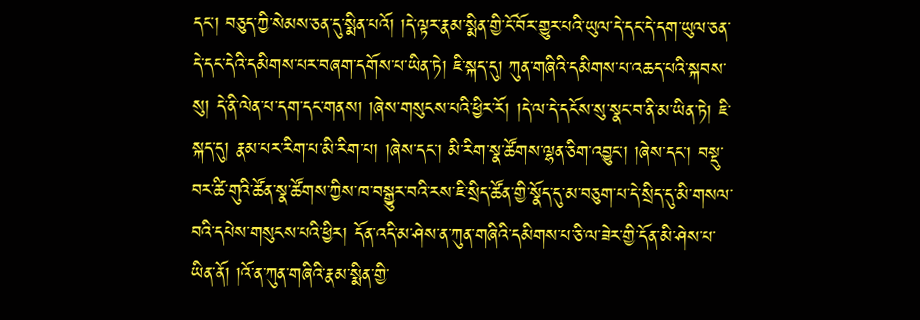དང་། བཅུད་ཀྱི་སེམས་ཅན་དུ་སྨིན་པའོ། །དེ་ལྟར་རྣམ་སྨིན་གྱི་ངོ་བོར་གྱུར་པའི་ཡུལ་དེ་དང་དེ་དག་ཡུལ་ཅན་དེ་དང་དེའི་དམིགས་པར་བཞག་དགོས་པ་ཡིན་ཏེ། ཇི་སྐད་དུ། ཀུན་གཞིའི་དམིགས་པ་འཆད་པའི་སྐབས་སུ། དེ་ནི་ལེན་པ་དག་དང་གནས། །ཞེས་གསུངས་པའི་ཕྱིར་རོ། །དེ་ལ་དེ་དངོས་སུ་སྣང་བ་ནི་མ་ཡིན་ཏེ། ཇི་སྐད་དུ། རྣམ་པར་རིག་པ་མི་རིག་པ། །ཞེས་དང་། མི་རིག་སྣ་ཚོགས་ལྷན་ཅིག་འབྱུང་། །ཞེས་དང་། བསྡུ་བར་ཚི་གུའི་ཚོན་སྣ་ཚོགས་ཀྱིས་ཁ་བསྒྱུར་བའི་རས་ཇི་སྲིད་ཚོན་གྱི་སྣོད་དུ་མ་བཅུག་པ་དེ་སྲིད་དུ་མི་གསལ་བའི་དཔེས་གསུངས་པའི་ཕྱིར། དོན་འདི་མ་ཤེས་ན་ཀུན་གཞིའི་དམིགས་པ་ཅི་ལ་ཟེར་གྱི་དོན་མི་ཤེས་པ་ཡིན་ནོ། །འོ་ན་ཀུན་གཞིའི་རྣམ་སྨིན་གྱི་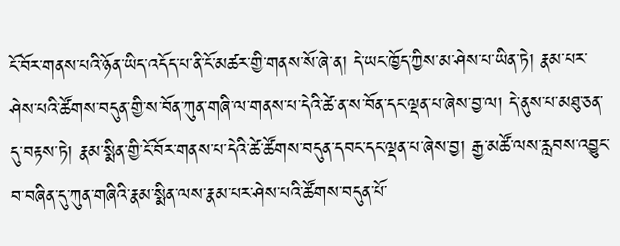ངོ་བོར་གནས་པའི་ཉོན་ཡིད་འདོད་པ་ནི་ངོ་མཚར་གྱི་གནས་སོ་ཞེ་ན། དེ་ཡང་ཁྱོད་ཀྱིས་མ་ཤེས་པ་ཡིན་ཏེ། རྣམ་པར་ཤེས་པའི་ཚོགས་བདུན་གྱི་ས་བོན་ཀུན་གཞི་ལ་གནས་པ་དེའི་ཚེ་ན་ས་བོན་དང་ལྡན་པ་ཞེས་བྱ་ལ། དེ་ནུས་པ་མཐུ་ཅན་དུ་བརྟས་ཏེ། རྣམ་སྨིན་གྱི་ངོ་བོར་གནས་པ་དེའི་ཚེ་ཚོགས་བདུན་དབང་དང་ལྡན་པ་ཞེས་བྱ། རྒྱ་མཚོ་ལས་རླབས་འབྱུང་བ་བཞིན་དུ་ཀུན་གཞིའི་རྣམ་སྨིན་ལས་རྣམ་པར་ཤེས་པའི་ཚོགས་བདུན་པོ་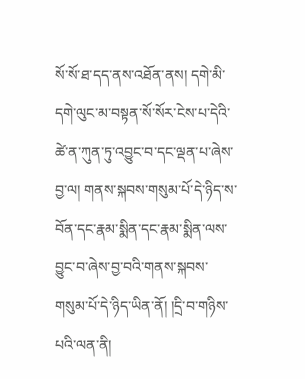སོ་སོ་ཐ་དད་ནས་འཐོན་ནས། དགེ་མི་དགེ་ལུང་མ་བསྟན་སོ་སོར་ངེས་པ་དེའི་ཚེ་ན་ཀུན་ཏུ་འབྱུང་བ་དང་ལྡན་པ་ཞེས་བྱ་ལ། གནས་སྐབས་གསུམ་པོ་དེ་ཉིད་ས་བོན་དང་རྣམ་སྨིན་དང་རྣམ་སྨིན་ལས་བྱུང་བ་ཞེས་བྱ་བའི་གནས་སྐབས་གསུམ་པོ་དེ་ཉིད་ཡིན་ནོ། །དྲི་བ་གཉིས་པའི་ལན་ནི།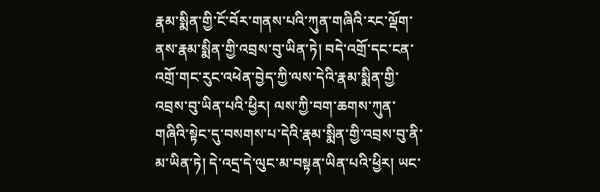རྣམ་སྨིན་གྱི་ངོ་བོར་གནས་པའི་ཀུན་གཞིའི་རང་ལྡོག་ནས་རྣམ་སྨིན་གྱི་འབྲས་བུ་ཡིན་ཏེ། བདེ་འགྲོ་དང་ངན་འགྲོ་གང་རུང་འཕེན་བྱེད་ཀྱི་ལས་དེའི་རྣམ་སྨིན་གྱི་འབྲས་བུ་ཡིན་པའི་ཕྱིར། ལས་ཀྱི་བག་ཆགས་ཀུན་གཞིའི་སྟེང་དུ་བསགས་པ་དེའི་རྣམ་སྨིན་གྱི་འབྲས་བུ་ནི་མ་ཡིན་ཏེ། དེ་འདྲ་དེ་ལུང་མ་བསྟན་ཡིན་པའི་ཕྱིར། ཡང་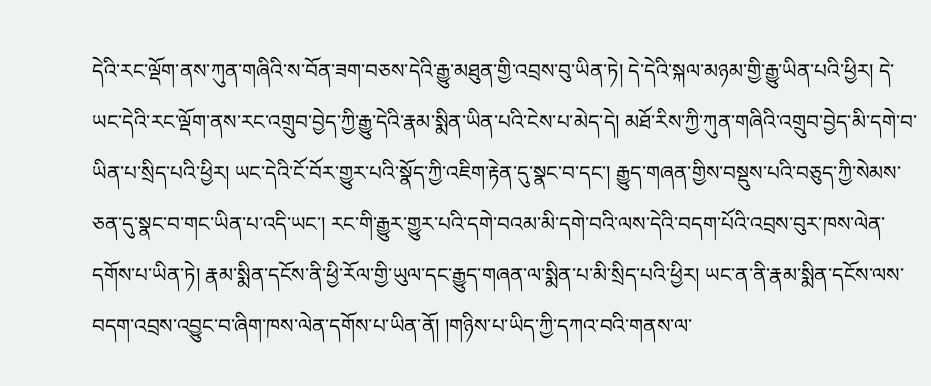དེའི་རང་ལྡོག་ནས་ཀུན་གཞིའི་ས་བོན་ཟག་བཅས་དེའི་རྒྱུ་མཐུན་གྱི་འབྲས་བུ་ཡིན་ཏེ། དེ་དེའི་སྐལ་མཉམ་གྱི་རྒྱུ་ཡིན་པའི་ཕྱིར། དེ་ཡང་དེའི་རང་ལྡོག་ནས་རང་འགྲུབ་བྱེད་ཀྱི་རྒྱུ་དེའི་རྣམ་སྨིན་ཡིན་པའི་ངེས་པ་མེད་དེ། མཐོ་རིས་ཀྱི་ཀུན་གཞིའི་འགྲུབ་བྱེད་མི་དགེ་བ་ཡིན་པ་སྲིད་པའི་ཕྱིར། ཡང་དེའི་ངོ་བོར་གྱུར་པའི་སྣོད་ཀྱི་འཇིག་རྟེན་དུ་སྣང་བ་དང་། རྒྱུད་གཞན་གྱིས་བསྡུས་པའི་བཅུད་ཀྱི་སེམས་ཅན་དུ་སྣང་བ་གང་ཡིན་པ་འདི་ཡང་། རང་གི་རྒྱུར་གྱུར་པའི་དགེ་བའམ་མི་དགེ་བའི་ལས་དེའི་བདག་པོའི་འབྲས་བུར་ཁས་ལེན་དགོས་པ་ཡིན་ཏེ། རྣམ་སྨིན་དངོས་ནི་ཕྱི་རོལ་གྱི་ཡུལ་དང་རྒྱུད་གཞན་ལ་སྨིན་པ་མི་སྲིད་པའི་ཕྱིར། ཡང་ན་ནི་རྣམ་སྨིན་དངོས་ལས་བདག་འབྲས་འབྱུང་བ་ཞིག་ཁས་ལེན་དགོས་པ་ཡིན་ནོ། །གཉིས་པ་ཡིད་ཀྱི་དཀའ་བའི་གནས་ལ་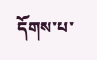དོགས་པ་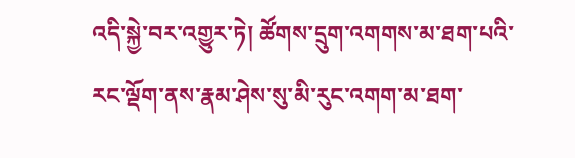འདི་སྐྱེ་བར་འགྱུར་ཏེ། ཚོགས་དྲུག་འགགས་མ་ཐག་པའི་རང་ལྡོག་ནས་རྣམ་ཤེས་སུ་མི་རུང་འགག་མ་ཐག་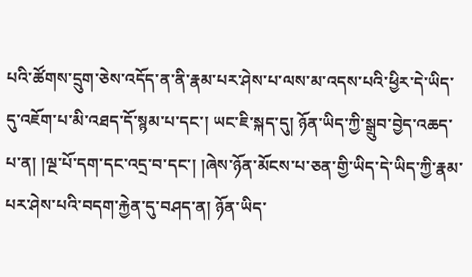པའི་ཚོགས་དྲུག་ཅེས་འདོད་ན་ནི་རྣམ་པར་ཤེས་པ་ལས་མ་འདས་པའི་ཕྱིར་དེ་ཡིད་དུ་འཇོག་པ་མི་འཐད་དོ་སྙམ་པ་དང་། ཡང་ཇི་སྐད་དུ། ཉོན་ཡིད་ཀྱི་སྒྲུབ་བྱེད་འཆད་པ་ན། །ལྔ་པོ་དག་དང་འདྲ་བ་དང་། །ཞེས་ཉོན་མོངས་པ་ཅན་གྱི་ཡིད་དེ་ཡིད་ཀྱི་རྣམ་པར་ཤེས་པའི་བདག་རྐྱེན་དུ་བཤད་ན། ཉོན་ཡིད་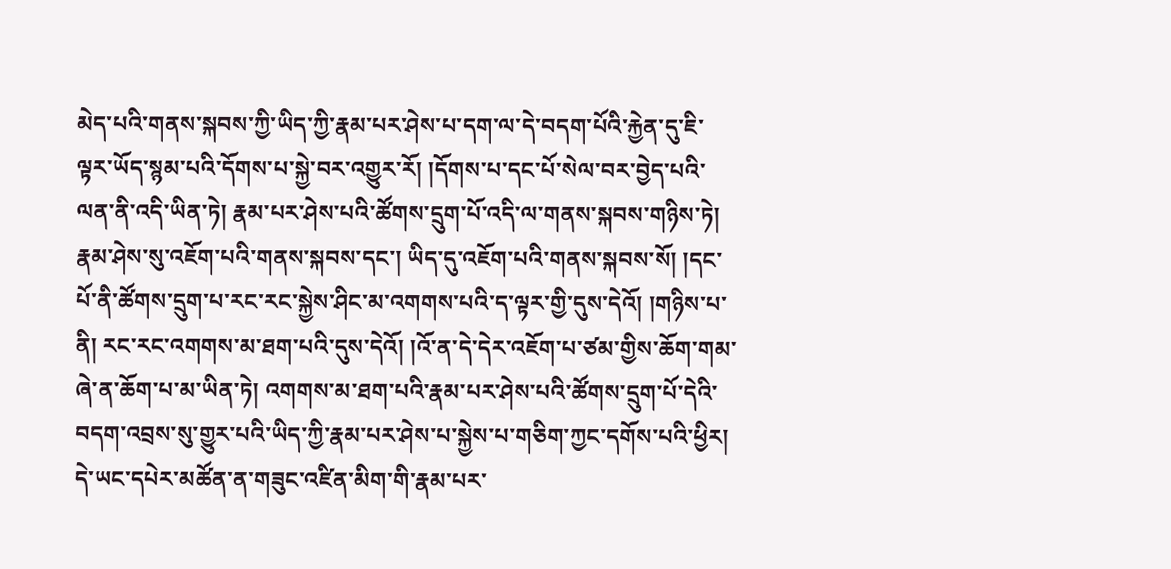མེད་པའི་གནས་སྐབས་ཀྱི་ཡིད་ཀྱི་རྣམ་པར་ཤེས་པ་དག་ལ་དེ་བདག་པོའི་རྐྱེན་དུ་ཇི་ལྟར་ཡོད་སྙམ་པའི་དོགས་པ་སྐྱེ་བར་འགྱུར་རོ། །དོགས་པ་དང་པོ་སེལ་བར་བྱེད་པའི་ལན་ནི་འདི་ཡིན་ཏེ། རྣམ་པར་ཤེས་པའི་ཚོགས་དྲུག་པོ་འདི་ལ་གནས་སྐབས་གཉིས་ཏེ། རྣམ་ཤེས་སུ་འཇོག་པའི་གནས་སྐབས་དང་། ཡིད་དུ་འཇོག་པའི་གནས་སྐབས་སོ། །དང་པོ་ནི་ཚོགས་དྲུག་པ་རང་རང་སྐྱེས་ཤིང་མ་འགགས་པའི་ད་ལྟར་གྱི་དུས་དེའོ། །གཉིས་པ་ནི། རང་རང་འགགས་མ་ཐག་པའི་དུས་དེའོ། །འོ་ན་དེ་དེར་འཇོག་པ་ཙམ་གྱིས་ཆོག་གམ་ཞེ་ན་ཆོག་པ་མ་ཡིན་ཏེ། འགགས་མ་ཐག་པའི་རྣམ་པར་ཤེས་པའི་ཚོགས་དྲུག་པོ་དེའི་བདག་འབྲས་སུ་གྱུར་པའི་ཡིད་ཀྱི་རྣམ་པར་ཤེས་པ་སྐྱེས་པ་གཅིག་ཀྱང་དགོས་པའི་ཕྱིར། དེ་ཡང་དཔེར་མཚོན་ན་གཟུང་འཛིན་མིག་གི་རྣམ་པར་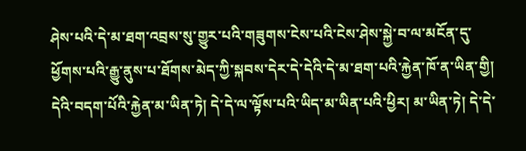ཤེས་པའི་དེ་མ་ཐག་འབྲས་སུ་གྱུར་པའི་གཟུགས་ངེས་པའི་ངེས་ཤེས་སྐྱེ་བ་ལ་མངོན་དུ་ཕྱོགས་པའི་རྒྱུ་ནུས་པ་ཐོགས་མེད་ཀྱི་སྐབས་དེར་དེ་དེའི་དེ་མ་ཐག་པའི་རྐྱེན་ཁོ་ན་ཡིན་གྱི། དེའི་བདག་པོའི་རྐྱེན་མ་ཡིན་ཏེ། དེ་དེ་ལ་ལྟོས་པའི་ཡིད་མ་ཡིན་པའི་ཕྱིར། མ་ཡིན་ཏེ། དེ་དེ་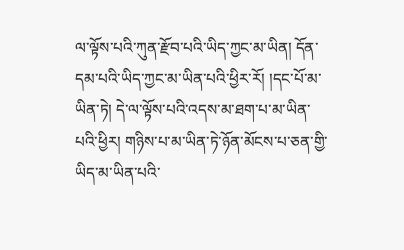ལ་ལྟོས་པའི་ཀུན་རྫོབ་པའི་ཡིད་ཀྱང་མ་ཡིན། དོན་དམ་པའི་ཡིད་ཀྱང་མ་ཡིན་པའི་ཕྱིར་རོ། །དང་པོ་མ་ཡིན་ཏེ། དེ་ལ་ལྟོས་པའི་འདས་མ་ཐག་པ་མ་ཡིན་པའི་ཕྱིར། གཉིས་པ་མ་ཡིན་ཏེ་ཉོན་མོངས་པ་ཅན་གྱི་ཡིད་མ་ཡིན་པའི་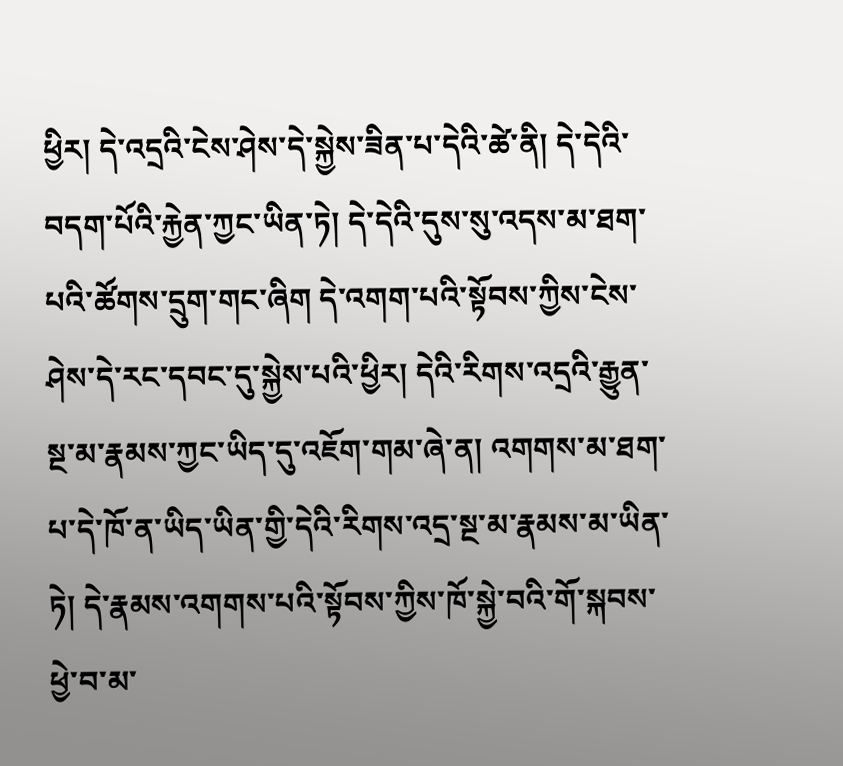ཕྱིར། དེ་འདྲའི་ངེས་ཤེས་དེ་སྐྱེས་ཟིན་པ་དེའི་ཚེ་ནི། དེ་དེའི་བདག་པོའི་རྐྱེན་ཀྱང་ཡིན་ཏེ། དེ་དེའི་དུས་སུ་འདས་མ་ཐག་པའི་ཚོགས་དྲུག་གང་ཞིག དེ་འགག་པའི་སྟོབས་ཀྱིས་ངེས་ཤེས་དེ་རང་དབང་དུ་སྐྱེས་པའི་ཕྱིར། དེའི་རིགས་འདྲའི་རྒྱུན་སྔ་མ་རྣམས་ཀྱང་ཡིད་དུ་འཇོག་གམ་ཞེ་ན། འགགས་མ་ཐག་པ་དེ་ཁོ་ན་ཡིད་ཡིན་གྱི་དེའི་རིགས་འདྲ་སྔ་མ་རྣམས་མ་ཡིན་ཏེ། དེ་རྣམས་འགགས་པའི་སྟོབས་ཀྱིས་ཁོ་སྐྱེ་བའི་གོ་སྐབས་ཕྱེ་བ་མ་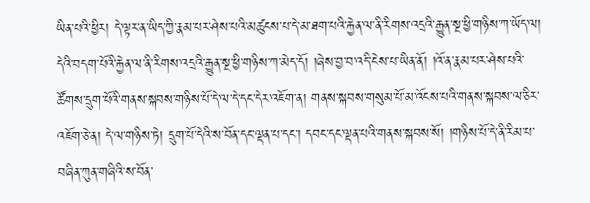ཡིན་པའི་ཕྱིར། དེ་ལྟར་ན་ཡིད་ཀྱི་རྣམ་པར་ཤེས་པའི་མཚུངས་པ་དེ་མ་ཐག་པའི་རྐྱེན་ལ་ནི་རིགས་འདྲའི་རྒྱུན་སྔ་ཕྱི་གཉིས་ཀ་ཡོད་ལ། དེའི་བདག་པོའི་རྐྱེན་ལ་ནི་རིགས་འདྲའི་རྒྱུན་སྔ་ཕྱི་གཉིས་ཀ་མེད་དོ། །ཞེས་བྱ་བ་འདི་ངེས་པ་ཡིན་ནོ། །འོ་ན་རྣམ་པར་ཤེས་པའི་ཚོགས་དྲུག་པོའི་གནས་སྐབས་གཉིས་པོ་དེ་ལ་དེ་དང་དེར་འཇོག་ན། གནས་སྐབས་གསུམ་པོ་མ་འོངས་པའི་གནས་སྐབས་ལ་ཅིར་འཇོག་ཅེ་ན། དེ་ལ་གཉིས་ཏེ། དྲུག་པོ་དེའི་ས་བོན་དང་ལྡན་པ་དང་། དབང་དང་ལྡན་པའི་གནས་སྐབས་སོ། །གཉིས་པོ་དེ་ནི་རིམ་པ་བཞིན་ཀུན་གཞིའི་ས་བོན་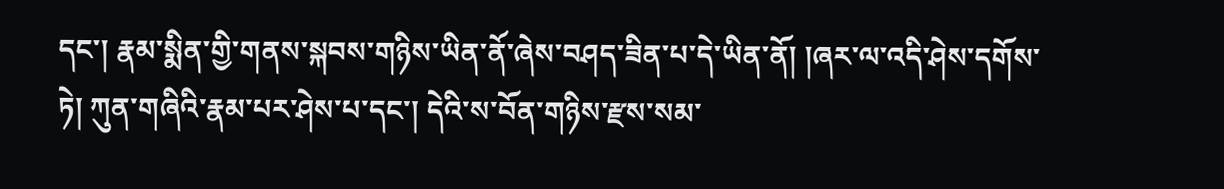དང་། རྣམ་སྨིན་གྱི་གནས་སྐབས་གཉིས་ཡིན་ནོ་ཞེས་བཤད་ཟིན་པ་དེ་ཡིན་ནོ། །ཞར་ལ་འདི་ཤེས་དགོས་ཏེ། ཀུན་གཞིའི་རྣམ་པར་ཤེས་པ་དང་། དེའི་ས་བོན་གཉིས་རྫས་སམ་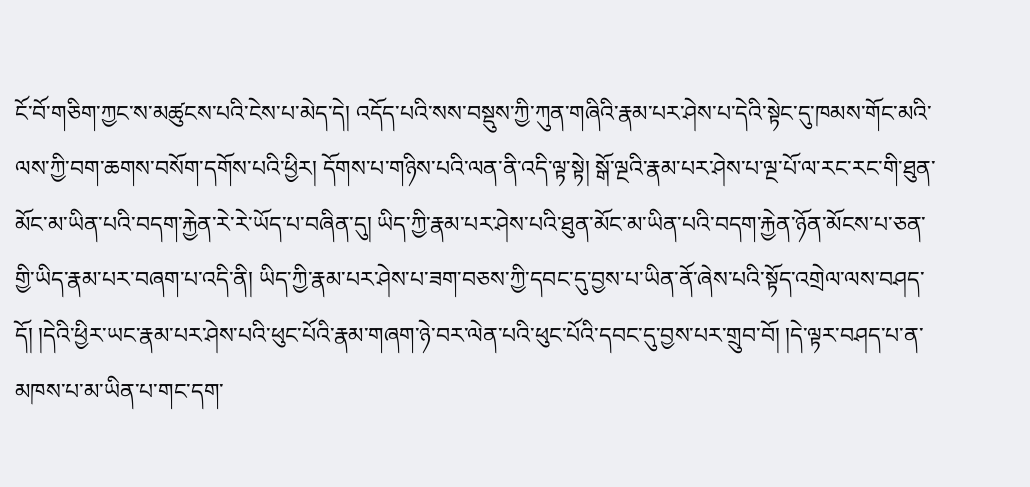ངོ་བོ་གཅིག་ཀྱང་ས་མཚུངས་པའི་ངེས་པ་མེད་དེ། འདོད་པའི་སས་བསྡུས་ཀྱི་ཀུན་གཞིའི་རྣམ་པར་ཤེས་པ་དེའི་སྟེང་དུ་ཁམས་གོང་མའི་ལས་ཀྱི་བག་ཆགས་བསོག་དགོས་པའི་ཕྱིར། དོགས་པ་གཉིས་པའི་ལན་ནི་འདི་ལྟ་སྟེ། སྒོ་ལྔའི་རྣམ་པར་ཤེས་པ་ལྔ་པོ་ལ་རང་རང་གི་ཐུན་མོང་མ་ཡིན་པའི་བདག་རྐྱེན་རེ་རེ་ཡོད་པ་བཞིན་དུ། ཡིད་ཀྱི་རྣམ་པར་ཤེས་པའི་ཐུན་མོང་མ་ཡིན་པའི་བདག་རྐྱེན་ཉོན་མོངས་པ་ཅན་གྱི་ཡིད་རྣམ་པར་བཞག་པ་འདི་ནི། ཡིད་ཀྱི་རྣམ་པར་ཤེས་པ་ཟག་བཅས་ཀྱི་དབང་དུ་བྱས་པ་ཡིན་ནོ་ཞེས་པའི་སྟོད་འགྲེལ་ལས་བཤད་དོ། །དེའི་ཕྱིར་ཡང་རྣམ་པར་ཤེས་པའི་ཕུང་པོའི་རྣམ་གཞག་ཉེ་བར་ལེན་པའི་ཕུང་པོའི་དབང་དུ་བྱས་པར་གྲུབ་བོ། །དེ་ལྟར་བཤད་པ་ན་མཁས་པ་མ་ཡིན་པ་གང་དག་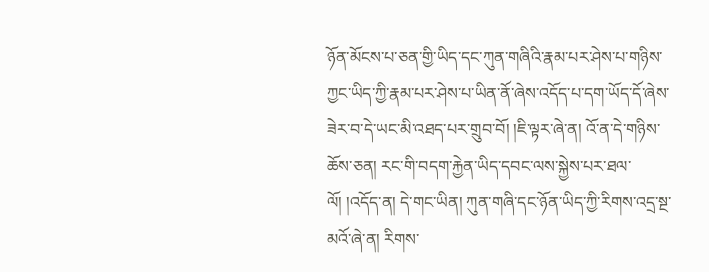ཉོན་མོངས་པ་ཅན་གྱི་ཡིད་དང་ཀུན་གཞིའི་རྣམ་པར་ཤེས་པ་གཉིས་ཀྱང་ཡིད་ཀྱི་རྣམ་པར་ཤེས་པ་ཡིན་ནོ་ཞེས་འདོད་པ་དག་ཡོད་དོ་ཞེས་ཟེར་བ་དེ་ཡང་མི་འཐད་པར་གྲུབ་བོ། །ཇི་ལྟར་ཞེ་ན། འོ་ན་དེ་གཉིས་ཆོས་ཅན། རང་གི་བདག་རྐྱེན་ཡིད་དབང་ལས་སྐྱེས་པར་ཐལ་ལོ། །འདོད་ན། དེ་གང་ཡིན། ཀུན་གཞི་དང་ཉོན་ཡིད་ཀྱི་རིགས་འདྲ་སྔ་མའོ་ཞེ་ན། རིགས་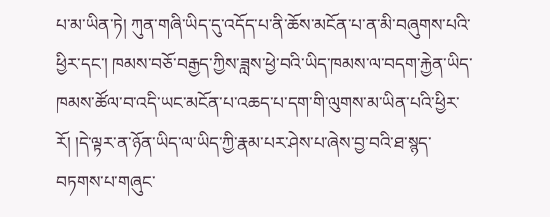པ་མ་ཡིན་ཏེ། ཀུན་གཞི་ཡིད་དུ་འདོད་པ་ནི་ཆོས་མངོན་པ་ན་མི་བཞུགས་པའི་ཕྱིར་དང་། ཁམས་བཅོ་བརྒྱད་ཀྱིས་ཟླས་ཕྱེ་བའི་ཡིད་ཁམས་ལ་བདག་རྐྱེན་ཡིད་ཁམས་ཚོལ་བ་འདི་ཡང་མངོན་པ་འཆད་པ་དག་གི་ལུགས་མ་ཡིན་པའི་ཕྱིར་རོ། །དེ་ལྟར་ན་ཉོན་ཡིད་ལ་ཡིད་ཀྱི་རྣམ་པར་ཤེས་པ་ཞེས་བྱ་བའི་ཐ་སྙད་བཏགས་པ་གཞུང་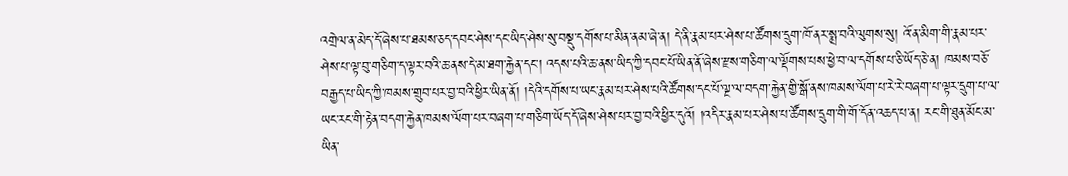འགྲེལ་ན་མེད་དོ་ཞེས་པ་ཐམས་ཅད་དབང་ཤེས་དང་ཡིད་ཤེས་སུ་བསྡུ་དགོས་པ་མིན་ནམ་ཞེ་ན། དེ་ནི་རྣམ་པར་ཤེས་པ་ཚོགས་དྲུག་ཁོ་ནར་སྨྲ་བའི་ལུགས་སུ། འོ་ན་མིག་གི་རྣམ་པར་ཤེས་པ་ལྟ་བུ་གཅིག་ད་ལྟར་བའི་ཆ་ནས་དེ་མ་ཐག་རྐྱེན་དང་། འདས་པའི་ཆ་ནས་ཡིད་ཀྱི་དབང་པོ་ཡིན་ནོ་ཞེས་རྫས་གཅིག་ལ་ལྡོགས་པས་ཕྱེ་བ་ལ་དགོས་པ་ཅི་ཡོད་ཅེ་ན། ཁམས་བཅོ་བརྒྱད་པ་ཡིད་ཀྱི་ཁམས་གྲུབ་པར་བྱ་བའི་ཕྱིར་ཡིན་ནོ། །དེའི་དགོས་པ་ཡང་རྣམ་པར་ཤེས་པའི་ཚོགས་དང་པོ་ལྔ་ལ་བདག་རྐྱེན་གྱི་སྒོ་ནས་ཁམས་ལོག་པ་རེ་རེ་བཞག་པ་ལྟར་དྲུག་པ་ལ་ཡང་རང་གི་རྟེན་བདག་རྐྱེན་ཁམས་ལོག་པར་བཞག་པ་གཅིག་ཡོད་དོ་ཞེས་ཤེས་པར་བྱ་བའི་ཕྱིར་དུའོ། །འདིར་རྣམ་པར་ཤེས་པ་ཚོགས་དྲུག་གི་གོ་དོན་འཆད་པ་ན། རང་གི་ཐུན་མོང་མ་ཡིན་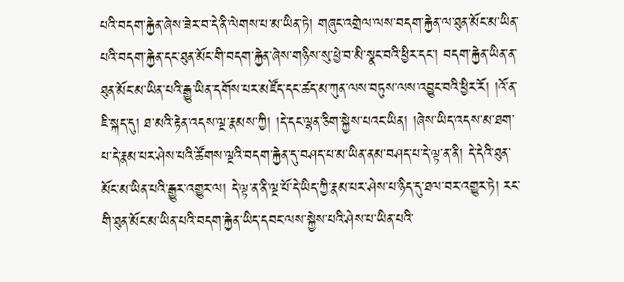པའི་བདག་རྐྱེན་ཞེས་ཟེར་བ་དེ་ནི་ལེགས་པ་མ་ཡིན་ཏེ། གཞུང་འགྲེལ་ལས་བདག་རྐྱེན་ལ་ཐུན་མོང་མ་ཡིན་པའི་བདག་རྐྱེན་དང་ཐུན་མོང་གི་བདག་རྐྱེན་ཞེས་གཉིས་སུ་ཕྱེ་བ་མི་སྣང་བའི་ཕྱིར་དང་། བདག་རྐྱེན་ཡིན་ན་ཐུན་མོང་མ་ཡིན་པའི་རྒྱུ་ཡིན་དགོས་པར་མཛོད་དང་ཚད་མ་ཀུན་ལས་བཏུས་ལས་འབྱུང་བའི་ཕྱིར་རོ། །འོ་ན་ཇི་སྐད་དུ། ཐ་མའི་རྟེན་འདས་ལྔ་རྣམས་ཀྱི། །དེ་དང་ལྷན་ཅིག་སྐྱེས་པའང་ཡིན། །ཞེས་ཡིད་འདས་མ་ཐག་པ་དེ་རྣམ་པར་ཤེས་པའི་ཚོགས་ལྔའི་བདག་རྐྱེན་དུ་བཤད་པ་མ་ཡིན་ནམ་བཤད་པ་དེ་ལྟ་ན་ནི། དེ་དེའི་ཐུན་མོང་མ་ཡིན་པའི་རྒྱུར་འགྱུར་ལ། དེ་ལྟ་ན་ནི་ལྔ་པོ་དེ་ཡིད་ཀྱི་རྣམ་པར་ཤེས་པ་ཉིད་དུ་ཐལ་བར་འགྱུར་ཏེ། རང་གི་ཐུན་མོང་མ་ཡིན་པའི་བདག་རྐྱེན་ཡིད་དབང་ལས་སྐྱེས་པའི་ཤེས་པ་ཡིན་པའི་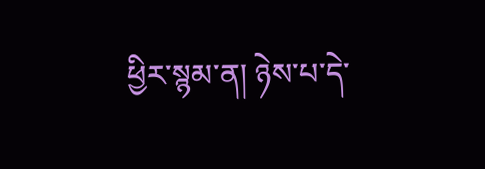ཕྱིར་སྙམ་ན། ཉེས་པ་དེ་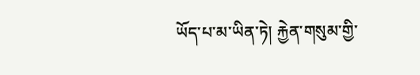ཡོད་པ་མ་ཡིན་ཏེ། རྐྱེན་གསུམ་གྱི་